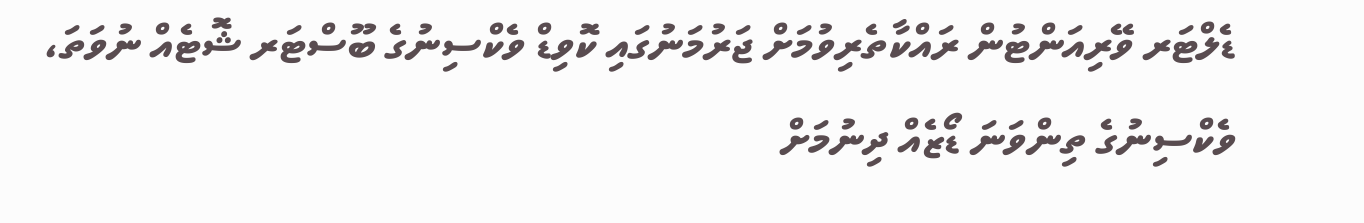ޑެލްޓަރ ވޭރިއަންޓުން ރައްކާތެރިވުމަށް ޖަރުމަނުގައި ކޮވިޑް ވެކްސިނުގެ ބޫސްޓަރ ޝޮޓެއް ނުވަތަ، ވެކްސިނުގެ ތިންވަނަ ޑޯޒެއް ދިނުމަށް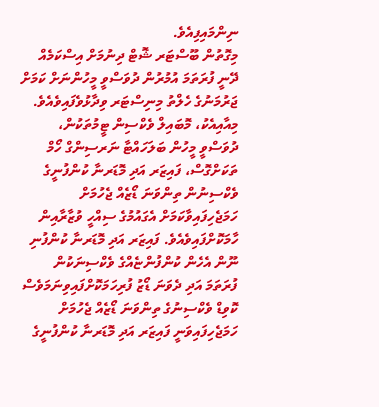ނިންމައިފިއެވެ.
މިގޮތުން ބޫސްޓަރ ޝޮޓް ދިނުމަށް އިސްކަމެއް ދޭނީ ފުރަތަމަ އުމުރުން ދުވަސްވީ މީހުންނަށް ކަމަށް ޖަރުމަނުގެ ހެލްތު މިނިސްޓަރ ވިދާޅުވެފައިވެއެވެ.
މިއާއިއެކު، މޮބައިލް ވެކްސިން ޓީމުތަކުން، ދުވަސްވީ މީހުން ބަލަހައްޓާ ނަރސިންގް ހޯމް ތަކަށްގޮސް، ފައިޒަރ އަދި މޮޑަރނާ ކުންފުނީގެ ވެކްސިނުން ތިންވަނަ ޑޯޒެއް ޖެހުމަށް ހަމަޖެހިފައިވާކަމަށް އެގައުމުގެ ސިއްހީ ވުޒާރާއިން ހާމަކޮށްފައިވެއެވެ. ފައިޒަރ އަދި މޮޑަރނާ ކުންފުނި ނޫން އެހެން ކުންފުންޏެއްގެ ވެކްސިނަކުން ފުރަތަމަ އަދި ދެވަނަ ޑޯޒު ފުރިހަމަކޮށްފައިވިނަމަވެސް ކޮވިޑް ވެކްސިނުގެ ތިންވަނަ ޑޯޒެއް ޖެހުމަށް ހަމަޖެހިފައިވަނީ ފައިޒަރ އަދި މޮޑަރނާ ކުންފުނީގެ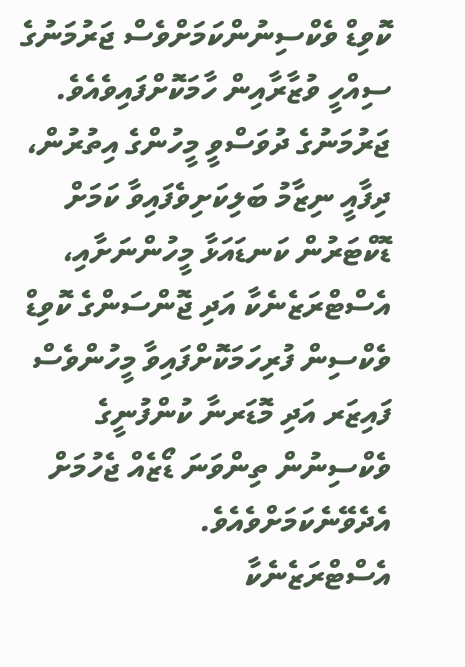ކޮވިޑް ވެކްސިނުންކަމަށްވެސް ޖަރުމަނުގެ ސިއްހީ ވުޒާރާއިން ހާމަކޮށްފައިވެއެވެ.
ޖަރުމަނުގެ ދުވަސްވީ މީހުންގެ އިތުރުން، ދިފާއީ ނިޒާމު ބަލިކަށިވެފައިވާ ކަމަށް ޑޮކްޓަރުން ކަނޑައަޅާ މީހުންނަށާއި، އެސްޓްރަޒެނެކާ އަދި ޖޮންސަންގެ ކޮވިޑް ވެކްސިން ފުރިހަމަކޮށްފައިވާ މީހުންވެސް ފައިޒަރ އަދި މޮޑަރނާ ކުންފުނީގެ ވެކްސިނުން ތިންވަނަ ޑޯޒެއް ޖެހުމަށް އެދެވޭނެކަމަށްވެއެވެ.
އެސްޓްރަޒެނެކާ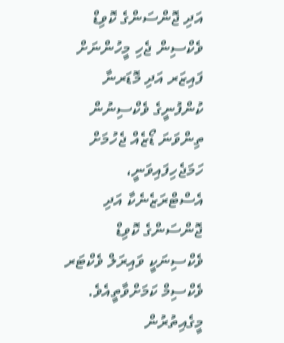އަދި ޖޮންސަންގެ ކޮވިޑް ވެކްސިން ޖެހި މީހުންނަށް ފައިޒަރ އަދި މޮޑަރނާ ކުންފުނީގެ ވެކްސިނުން ތިންވަނަ ޑޯޒެއް ޖެހުމަށް ހަމަޖެހިފައިވަނީ، އެސްޓްރަޒެނެކާ އަދި ޖޮންސަންގެ ކޮވިޑް ވެކްސިނަކީ ވައިރަލް ވެކްޓަރ ވެކްސިމް ކަމަށްވާތީއެވެ. މީގެއިތުރުން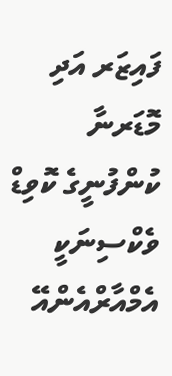ފައިޒަރ އަދި މޮޑަރނާ ކުންފުނީގެ ކޮވިޑް ވެކްސިނަކީ އެމްއާރްއެންއޭ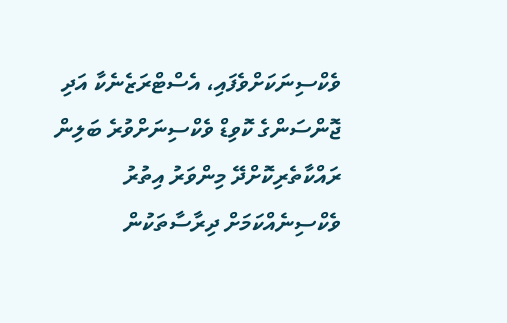ވެކްސިނަކަށްވެފައި، އެސްޓްރަޒެނެކާ އަދި ޖޮންސަންގެ ކޮވިޑް ވެކްސިނަށްވުރެ ބަލިން ރައްކާތެރިކޮށްދޭ މިންވަރު އިތުރު ވެކްސިނެއްކަމަށް ދިރާސާތަކުން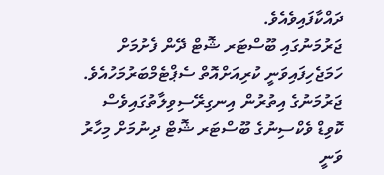ދައްކާފައިވެއެވެ.
ޖަރުމަނުގައި ބޫސްޓަރ ޝޮޓް ދޭން ފެށުމަށް ހަމަޖެހިފައިވަނީ ކުރިއަށްއޮތް ސެޕްޓެމްބަރުމަހުއެވެ. ޖަރުމަނުގެ އިތުރުން އިނގިރޭސިވިލާތުގައިވެސް ކޮވިޑް ވެކްސިނުގެ ބޫސްޓަރ ޝޮޓް ދިނުމަށް މިހާރު ވަނީ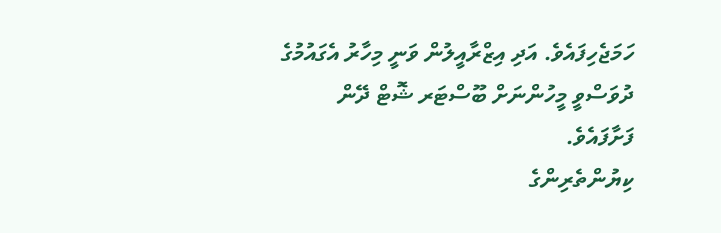ހަމަޖެހިފައެވެ. އަދި އިޒްރާއީލުން ވަނީ މިހާރު އެގައުމުގެ ދުވަސްވީ މީހުންނަށް ބޫސްޓަރ ޝޮޓް ދޭން ފަށާފައެވެ.
ކިޔުންތެރިންގެ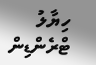ހިޔާލު
ޓްރެންޑިން